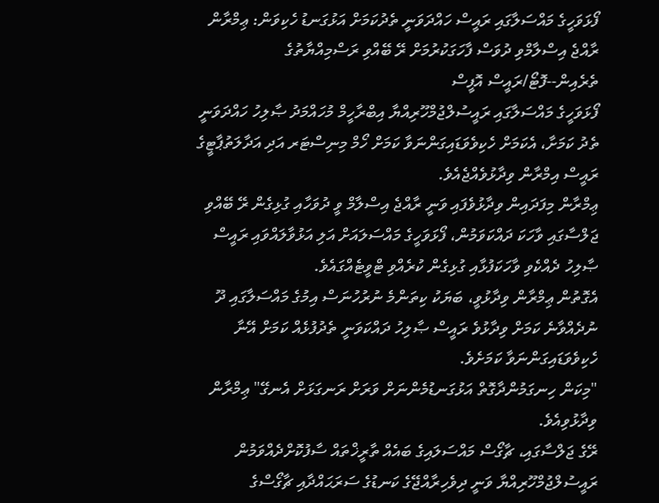ފޯޅަވަހީގެ މައްސަލާގައި ރައީސް ހައްދަވަނީ ތެދުކަމަށް އަޅުގަނޑު ހެކިވަން: ޢިމްރާން
ރާއްޖެ އިސްލާމްވި ދުވަސް ފާހަގަކުރުމަށް ރޭ ބޭއްވި ރަސްމިއްޔާތުގެ ތެރެއިން--ފޮޓޯ/ރައީސް އޮފީސް
ފޯޅަވަހީގެ މައްސަލާގައި ރައީސުލްޖުމްހޫރިއްޔާ އިބްރާހީމް މުހައްމަދު ޞާލިހު ހައްދަވަނީ ތެދު ކަމަށާ، އެކަމަށް ހެކިވެވަޑައިގަންނަވާ ކަމަށް ހޯމް މިނިސްޓަރ އަދި އަދާލަތުޕާޓީގެ ރައީސް އިމްރާން ވިދާޅުވެއްޖެއެވެ.
ޢިމްރާން މިފަދައިން ވިދާޅުވެފައި ވަނީ ރާއްޖެ އިސްލާމް ވީ ދުވަހާއި ގުޅިގެން ރޭ ބޭއްވި ޖަލްސާގައި ވާހަކަ ދައްކަވަމުން، ފޯޅަވަހީގެ މައްސަލައަށް އަލި އަޅުވާލައްވައި ރައީސް ޞާލިހު ދެއްކެވި ވާހަކަފުޅާއި ގުޅިގެން ކުރެއްވި ޓްވީޓެއްގައެވެ.
އެގޮތުން ޢިމްރާން ވިދާޅުވީ، ބަޔަކު ކިތަންމެ ނުރުހުނަސް އިމުގެ މައްސަލާގައި ދޫ ނުދެއްވާނެ ކަމަށް ވިދާޅުވެ ރައީސް ޞާލިހު ދައްކަވަނީ ތެދުފުޅެއް ކަމަށް އޭނާ ހެކިވެވަޑައިގަންނަވާ ކަމަށެވެ.
"މިކަން ހިނގަމުންދާގޮތް އަޅުގަނޑުމެންނަށް ވަރަށް ރަނގަޅަށް އެނގޭ" ޢިމްރާން ވިދާޅުވިއެވެ.
ރޭގެ ޖަލްސާގައި، ޗާގޯސް މައްސަލައިގެ ބައެއް ތާރީޚްތައް ސާފުކޮށްދެއްވަމުން ރައީސުލްޖުމްހޫރިއްޔާ ވަނީ ދިވެހިރާއްޖޭގެ ކަނޑުގެ ސަރަޙައްދާއި ޗާގޯސްގެ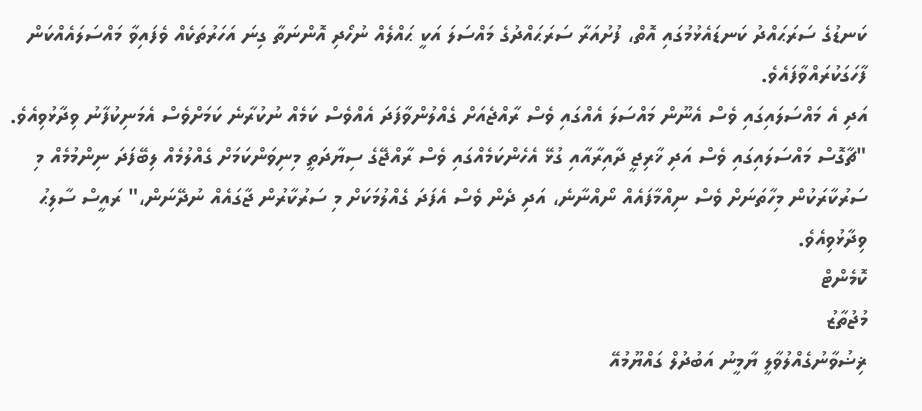ކަނޑުގެ ސަރަޙައްދު ކަނޑައެޅުމުގައި އޮތް، ފުށުއަރާ ސަރަޙައްދުގެ މައްސަލަ އަކީ ޙައްލެއް ނުހޯދި އޮންނަތާ ގިނަ އަހަރުތަކެއް ވެފައިވާ މައްސަލައެއްކަން ފާހަގަކުރައްވާފައެވެ.
އަދި އެ މައްސަލައިގައި ވެސް އެނޫން މައްސަލަ އެއްގައި ވެސް ރާއްޖެއަށް ގެއްލުންވާފަދަ އެއްވެސް ކަމެއް ނުކުރާނެ ކަމަށްވެސް އެމަނިކުފާނު ވިދާޅުވިއެވެ.
"ޗާގޮސް މައްސަލައިގައި ވެސް އަދި ޚާރިޖީ ދާއިރާއާއި ގުޅޭ އެހެންކަމެއްގައި ވެސް ރާއްޖޭގެ ސިޔާދަތީ މިނިވަންކަމަށް ގެއްލުމެއް ލިބޭފަދަ ނިންމުމެއް މި ސަރުކާރަކުން މިހާތަނަށް ވެސް ނިއްމާފައެއް ނޯއްނާނެ، އަދި ދެން ވެސް އެފަދަ ގެއްލުމަކަށް މި ސަރުކާރުން ޖާގައެއް ނުދޭނަން،" ރައީސް ސާލިޙު ވިދާޅުވިއެވެ.
ކޮމެންޓް
މުޖުތާޒު
ޜިޟުވާނުގެއްލުވާލީ ޔާމީނު އަބުދުލް ގައްޔޫމުއޭ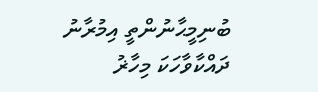ބުނިމީޙާނުންތީ އިމުރާނު ދައްކާވާހަކަ މިހާޜު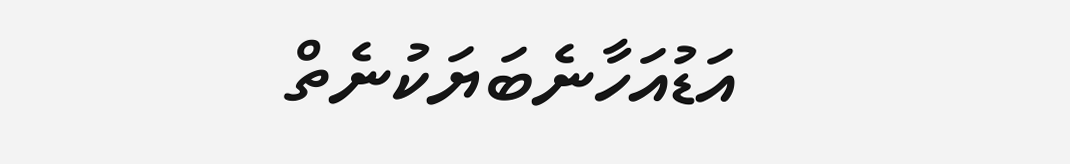އަޑުއަހާނެބަޔަކުނެތް